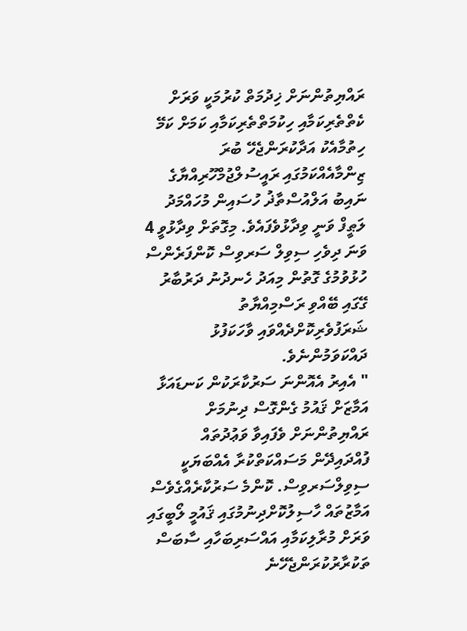ރައްޔިތުންނަށް ޚިދުމަތް ކުރުމަކީ ވަރަށް ކެތްތެރިކަމާއި ހިކުމަތްތެރިކަމާއި ކަމަށް ކަމޭ ހިތުމާއެކު އަދާކުރަންޖެހޭ ބުރަ ޒިންމާއެއްކަމުގައި ރައީސުލްޖުމްހޫރިއްޔާގެ ނައިބު އަލްއުސްތާޛު ހުސައިން މުހައްމަދު ލަޠީފް ވަނީ ވިދާޅުވެފައެވެ. މިގޮތަށް ވިދާޅުވީ 4 ވަނަ ދިވެހި ސިވިލް ސަރވިސް ކޮންފަރެންސް ހުޅުވުމުގެ ގޮތުން މިއަދު ހެނދުނު ދަރުބާރު ގޭގައި ބޭއްވި ރަސްމިއްޔާތު ޝަރަފުވެރިކޮށްދެއްވައި ވާހަކަފުޅު ދައްކަވަމުންނެވެ.
" އެއިރު އެއޮންނަ ސަރުކާރަކުން ކަނޑައަޅާ އަމާޒަށް ޤައުމު ގެންގޮސް ދިނުމަށް ރައްޔިތުންނަށް ވެފައިވާ ވަޢުދުތައް ފުއްދައިދޭން މަސައްކަތްކުރާ އެއްބަޔަކީ ސިވިލްސަރވިސް. ކޮންމެ ސަރުކާރެއްގެވެސް އަމާޒުތައް ހާސިލުކޮށްދިނުމުގައި ޤައުމީ ލޯބީގައި ވަރަށް މުރާލިކަމާއި އައްސަރިބަހާއި ސާބަސް ތަކުރާރުކުރަންޖެހޭނެ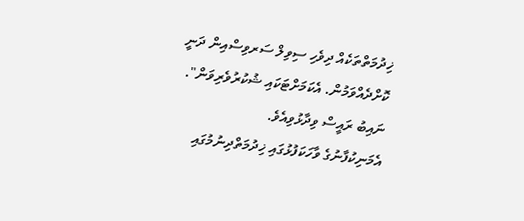ޚިދުމަތްތަކެއް ދިވެހި ސިވިލް ސަރވިސްއިން ދަނީ ކޮށްދެއްވަމުން. އެކަމަށްޓަކައި ޝުކުރުވެރިވަން". ނައިބު ރައީސް ވިދާޅުވިއެވެ.
އެމަނިކުފާނުގެ ވާހަކަފުޅުގައި ޚިދުމަތްދިނުމުގައި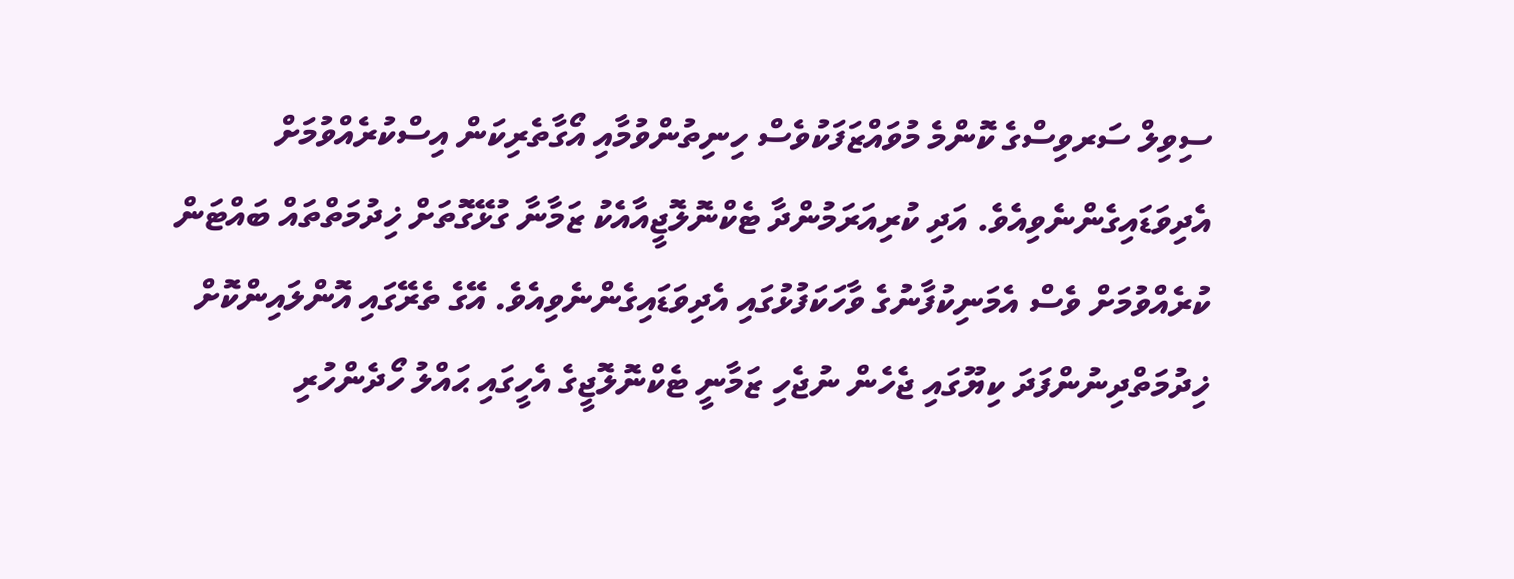ސިވިލް ސަރވިސްގެ ކޮންމެ މުވައްޒަފަކުވެސް ހިނިތުންވުމާއި އޯގާތެރިކަން އިސްކުރެއްވުމަށް އެދިވަޑައިގެންނެވިއެވެ. އަދި ކުރިއަރަމުންދާ ޓެކްނޮލޮޖީއާއެކު ޒަމާނާ ގުޅޭގޮތަށް ޚިދުމަތްތައް ބައްޓަން ކުރެއްވުމަށް ވެސް އެމަނިކުފާނުގެ ވާހަކަފުޅުގައި އެދިވަޑައިގެންނެވިއެވެ. އޭގެ ތެރޭގައި އޮންލައިންކޮށް ޚިދުމަތްދިނުންފަދަ ކިޔޫގައި ޖެހެން ނުޖެހި ޒަމާނީ ޓެކްނޮލޮޖީގެ އެހީގައި ޙައްލު ހޯދެންހުރި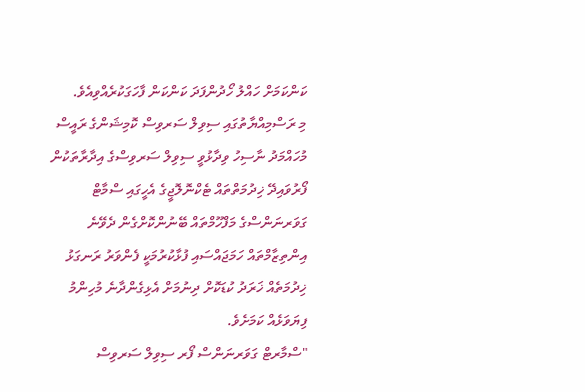ކަންކަމަށް ހައްލު ހޯދުންފަދަ ކަންކަން ފާހަގަކުރެއްވިއެވެ.
މި ރަސްމިއްޔާތުގައި ސިވިލް ސަރވިސް ކޮމިޝަންގެ ރައީސް މުހައްމަދު ނާސިހު ވިދާޅުވީ ސިވިލް ސަރވިސްގެ އިދާރާތަކުން ފޯރުވައިދޭ ޚިދުމަތްތައް ޓެކްނޮލޮޖީގެ އެހީގައި ސްމާޓް ގަވަރނަންސްގެ މަފްހޫމްތައް ބޭނުންކޮށްގެން ދެވޭނެ އިންތިޒާމްތައް ހަމަޖައްސައި ފުޅާކުރުމަކީ ފެންވަރު ރަނގަޅު ޚިދުމަތެއް ޚަރަދު ކުޑަކޮށް ދިނުމަށް އެޅިގެންދާނެ މުހިންމު ފިޔަވަޅެއް ކަމަށެވެ.
"ސްމާރޓް ގަވަރނަންސް ފޯރ ސިވިލް ސަރވިސް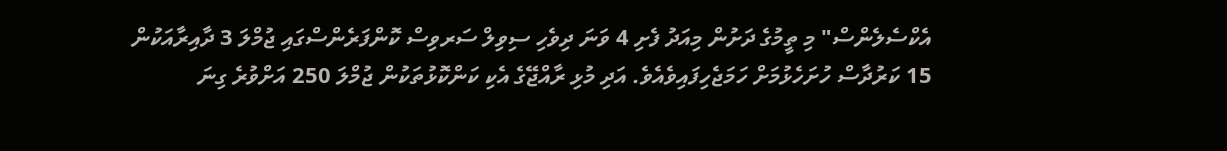އެކްސެލެންސް" މި ތީމުގެ ދަށުން މިއަދު ފެށި 4 ވަނަ ދިވެހި ސިވިލް ސަރވިސް ކޮންފަރެންސްގައި ޖުމްލަ 3 ދާއިރާއަކުން 15 ކަރުދާސް ހުށަހެޅުމަށް ހަމަޖެހިފައިވެއެވެ. އަދި މުޅި ރާއްޖޭގެ އެކި ކަންކޮޅުތަކުން ޖުމްލަ 250 އަށްވުރެ ގިނަ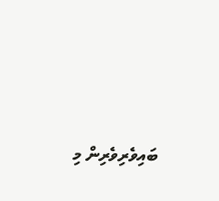ބައިވެރިވެރިން މި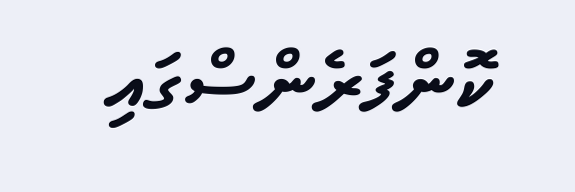ކޮންފަރެންސްގައި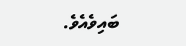ބައިވެއެވެ.